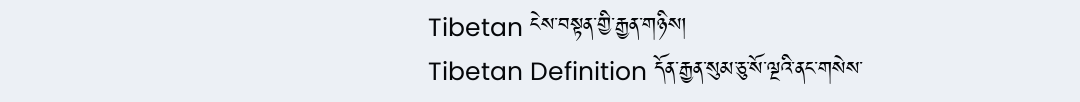Tibetan ངེས་བསྟན་གྱི་རྒྱན་གཉིས།
Tibetan Definition དོན་རྒྱན་སུམ་ཅུ་སོ་ལྔའི་ནང་གསེས་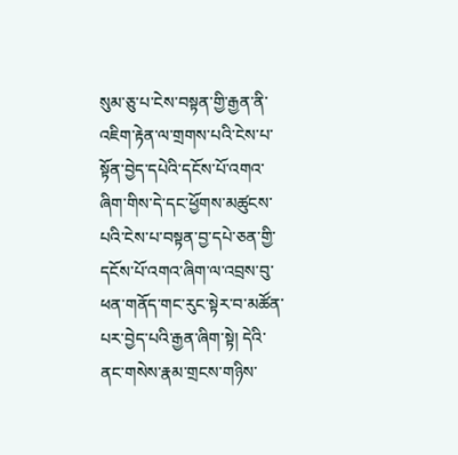སུམ་ཅུ་པ་ངེས་བསྟན་གྱི་རྒྱན་ནི་འཇིག་རྟེན་ལ་གྲགས་པའི་ངེས་པ་སྟོན་བྱེད་དཔེའི་དངོས་པོ་འགའ་ཞིག་གིས་དེ་དང་ཕྱོགས་མཚུངས་པའི་ངེས་པ་བསྟན་བྱ་དཔེ་ཅན་གྱི་དངོས་པོ་འགའ་ཞིག་ལ་འབྲས་བུ་ཕན་གནོད་གང་རུང་སྟེར་བ་མཚོན་པར་བྱེད་པའི་རྒྱན་ཞིག་སྟེ། དེའི་ནང་གསེས་རྣམ་གྲངས་གཉིས་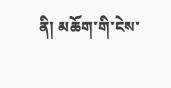ནི། མཆོག་གི་ངེས་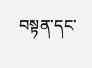བསྟན་དང་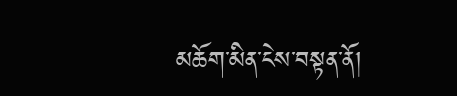མཆོག་མིན་ངེས་བསྟན་ནོ།